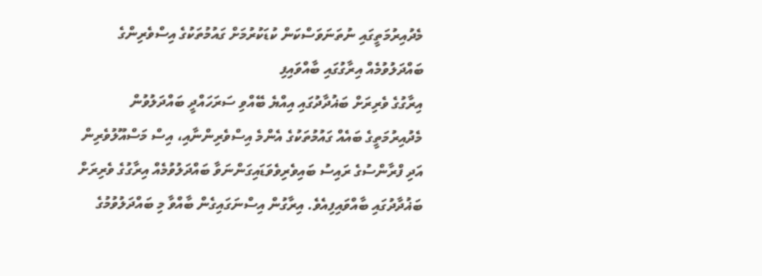މެދުއިރުމަތީގައި ނުތަނަވަސްކަން ކުޑަކުރުމަށް ގައުމުތަކުގެ އިސްވެރިންގެ ބައްދަލުވުމެއް އިރާގުގައި ބާއްވައިފި
އިރާގުގެ ވެރިރަށް ބަޣުދާދުގައި އިއްޔެ ބޭއްވި ސަރަހައްދީ ބައްދަލުވުން
މެދުއިރުމަތީގެ ބައެއް ގައުމުތަކުގެ އެންމެ އިސްވެރިންނާއި، އިސް މަސްއޫލުވެރިން އަދި ފްރާންސުގެ ރައިސު ބައިވެރިވެވަޑައިގަންނަވާ ބައްދަލުވުމެއް އިރާގުގެ ވެރިރަށް ބަޣުދާދުގައި ބާއްވައިފިއެވެ. އިރާގުން އިސްނަގައިގެން ބާއްވާ މި ބައްދަލުވުމުގެ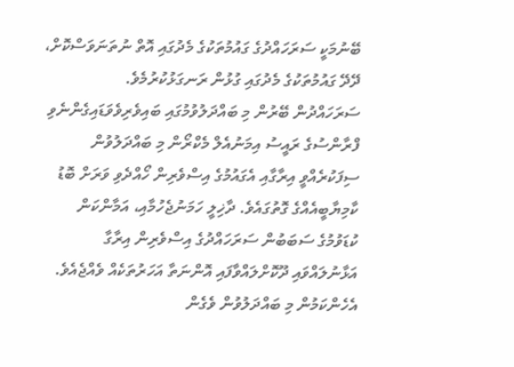ބޭނުމަކީ ސަރަހައްދުގެ ގައުމުތަކުގެ މެދުގައި އޮތް ނުތަނަވަސްކޮށް، ދޭދޭ ގައުމުތަކުގެ މެދުގައި ގުޅުން ރަނގަޅުކުރުމެވެ.
ސަރަހައްދުން ބޭރުން މި ބައްދަލުވުމުގައި ބައިވެރިވެވަޑައިގެންނެވި ފްރާންސުގެ ރައީސު އިމަނުއެލް މެކްރޯން މި ބައްދަލުވުން ސިފަކުރެއްވީ އިރާގާއި އެގައުމުގެ އިސްވެރިން ހޯއްދެވި ވަރަށް ބޮޑު ކާމިޔާބީއެއްގެ ގޮތުގައެވެ. ދާޚިލީ ހަމަނުޖެހުމާއި، އަމާންކަން ކުޑަވުމުގެ ސަބަބުން ސަރަހައްދުގެ އިސްވެރިން އިރާގާ އަޅާނުލައްވައި ދޫކޮށްލައްވާފައި އޮންނަތާ އަހަރުތަކެއް ވެއްޖެއެވެ. އެހެންކަމުން މި ބައްދަލުވުން ވެގެން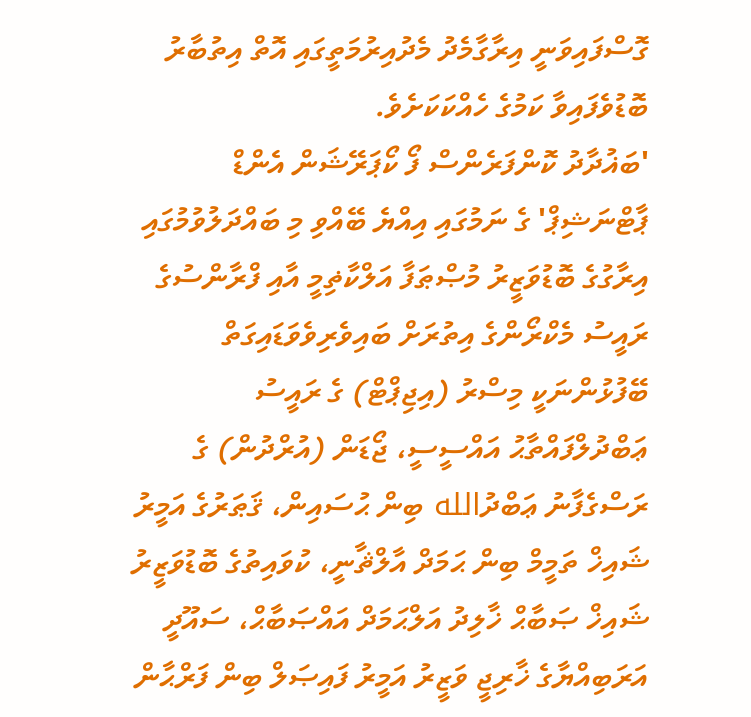ގޮސްފައިވަނީ އިރާގާމެދު މެދުއިރުމަތީގައި އޮތް އިތުބާރު ބޮޑުވެފައިވާ ކަމުގެ ހެއްކަކަށެވެ.
'ބަޣުދާދު ކޮންފަރެންސް ފޯ ކޯޕަރޭޝަން އެންޑް ޕާޓްނަޝިޕް' ގެ ނަމުގައި އިއްޔެ ބޭއްވި މި ބައްދަލުވުމުގައި އިރާގުގެ ބޮޑުވަޒީރު މުޞްޠަފާ އަލްކާޡިމީ އާއި ފްރާންސުގެ ރައީސު މެކްރޯންގެ އިތުރަށް ބައިވެރިވެވަޑައިގަތް ބޭފުޅުންނަކީ މިސްރު (އިޖިޕްޓް) ގެ ރައީސު ޢަބްދުލްފައްތާޙު އައްސީސީ، ޖޯޑަން (އުރްދުން) ގެ ރަސްގެފާނު ޢަބްދުالله ބިން ޙުސައިން، ޤަޠަރުގެ އަމީރު ޝައިޚް ތަމީމް ބިން ޙަމަދް އާލްޘާނީ، ކުވައިތުގެ ބޮޑުވަޒީރު ޝައިޚް ޞަބާޙް ޚާލިދު އަލްޙަމަދް އައްޞަބާޙް، ސައޫދީ އަރަބިއްޔާގެ ޚާރިޖީ ވަޒީރު އަމީރު ފައިޞަލް ބިން ފަރްޙާން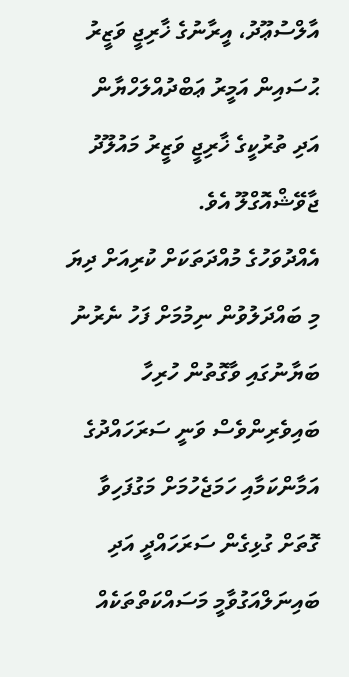އާލްސުޢޫދު، އީރާނުގެ ޚާރިޖީ ވަޒީރު ޙުސައިން އަމީރު ޢަބްދުއްލަހްޔާން އަދި ތުރުކީގެ ޚާރިޖީ ވަޒީރު މައުލޫދު ޖާވޭޝްއޮގްލޫ އެވެ.
އެއްދުވަހުގެ މުއްދަތަކަށް ކުރިއަށް ދިޔަ މި ބައްދަލުވުން ނިމުމަށް ފަހު ނެރުނު ބަޔާނުގައި ވާގޮތުން ހުރިހާ ބައިވެރިންވެސް ވަނީ ސަރަހައްދުގެ އަމާންކަމާއި ހަމަޖެހުމަށް މަގުފަހިވާ ގޮތަށް ގުޅިގެން ސަރަހައްދީ އަދި ބައިނަލްއަގުވާމީ މަސައްކަތްތަކެއް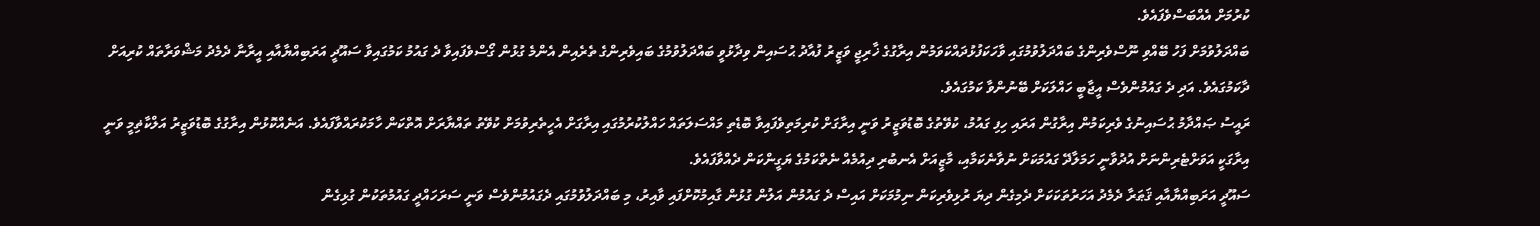ކުރުމަށް އެއްބަސްވެފައެވެ.
ބައްދަލުވުމަށް ފަހު ބޭއްވި ނޫސްވެރިންގެ ބައްދަލުވުމުގައި ވާހަކަފުޅުދައްކަވަމުން އިރާގުގެ ޚާރިޖީ ވަޒީރު ފުއާދު ޙުސައިން ވިދާޅުވީ ބައްދަލުވުމުގެ ބައިވެރިންގެ ތެރެއިން އެންމެ ގުޅުން ގޯސްވެފައިވާ ދެ ގައުމު ކަމުގައިވާ ސައޫދީ އަރަބިއްޔާއާއި އީރާނާ ދެމެދު މަޝްވަރާތައް ކުރިއަށް ދާކަމުގައެވެ. އަދި ދެ ގައުމުންވެސް އީޖާބީ ހައްލަކަށް ބޭނުންވާ ކަމުގައެވެ.
ރައީސު ޞައްދާމު ޙުސައިނުގެ ވެރިކަމުން އިރާގުން އަރައި ހިފި ގައުމު، ކުވޭތުގެ ބޮޑުވަޒީރު ވަނީ އިރާގަށް ކުރިމަތިވެފައިވާ ބޮޑެތި މައްސަލަތައް ހައްލުކުރުމުގައި އިރާގަށް އެހީތެރިވުމަށް ކުވޭތު ތައްޔާރަށް އޮތްކަން ހާމަކުރައްވާފައެވެ. އަނެއްކޮޅުން އިރާގުގެ ބޮޑުވަޒީރު އަލްކާޡިމީ ވަނީ އިރާގަކީ އަވަށްޓެރިންނަށް އުދުވާނީ ހަމަލާދޭ ގައުމަކަށް ނުވާނެކަމާއި، މާޒީއަށް އެނބުރި ދިއުމެއް ނެތްކަމުގެ ޔަގީންކަން ދެއްވާފައެވެ.
ސައޫދީ އަރަބިއްޔާއާއި ޤަޠަރާ ދެމެދު އަހަރުތަކަކަށް ދެމިގެން ދިޔަ ރުޅިވެރިކަން ނިމުމަކަށް އައިސް ދެ ގައުމުން އަލުން ގުޅުން ގާއިމުކޮށްފައި ވާއިރު، މި ބައްދަލުވުމުގައި ދެގައުމުންވެސް ވަނީ ސަރަހައްދީ ގައުމުތަކުން ގުޅިގެން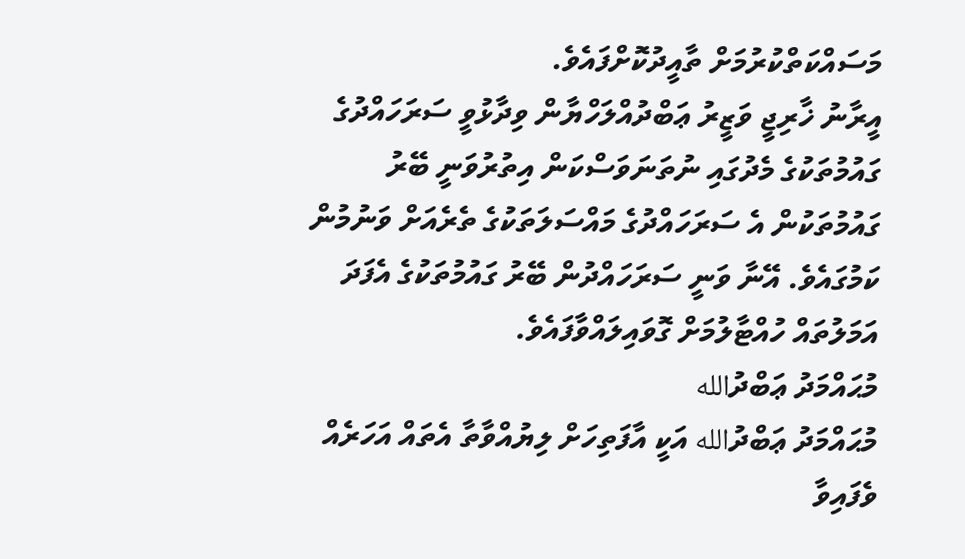މަސައްކަތްކުރުމަށް ތާއީދުކޮށްފައެވެ.
އީރާނު ޚާރިޖީ ވަޒީރު ޢަބްދުއްލަހްޔާން ވިދާޅުވީ ސަރަހައްދުގެ ގައުމުތަކުގެ މެދުގައި ނުތަނަވަސްކަން އިތުރުވަނީ ބޭރު ގައުމުތަކުން އެ ސަރަހައްދުގެ މައްސަލަތަކުގެ ތެރެއަށް ވަނުމުން ކަމުގައެވެ. އޭނާ ވަނީ ސަރަހައްދުން ބޭރު ގައުމުތަކުގެ އެފަދަ އަމަލުތައް ހުއްޓާލުމަށް ގޮވައިލައްވާފައެވެ.
މުޙައްމަދު ޢަބްދުالله
މުޙައްމަދު ޢަބްދުالله އަކީ އާފަތިހަށް ލިޔުއްވާތާ އެތައް އަހަރެއް ވެފައިވާ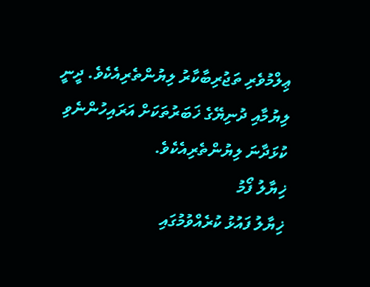ޢިލްމުވެރި ތަޖުރިބާކާރު ލިޔުންތެރިއެކެވެ. ދީނީ ލިޔުމާއި ދުނިޔޭގެ ޚަބަރުތަކަށް އަރައިހުންނެވި ކުޅަދާނަ ލިޔުންތެރިއެކެވެ.
ޚިޔާލު ފޯމު
ޚިޔާލު ފައުޅު ކުރެއްވުމުގައި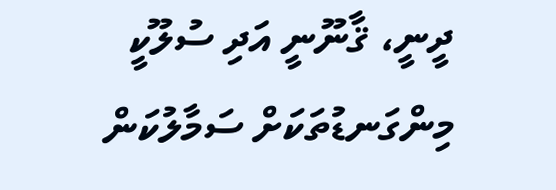ދީނީ، ޤާނޫނީ އަދި ސުލޫކީ މިންގަނޑުތަކަށް ސަމާލުކަން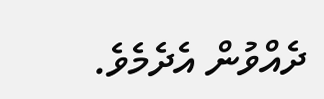ދެއްވުން އެދެމެވެ.